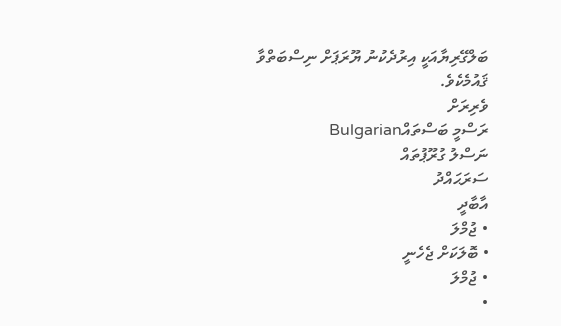ބަލްގޭރިޔާއަކީ އިރުދެކުނު ޔޫރަޕަށް ނިސްބަތްވާ ޤައުމެކެވެ.
ވެރިރަށް
ރަސްމީ ބަސްތައްBulgarian
ނަސްލު ގުރޫޕުތައް
ސަރަޙައްދު
އާބާދީ
• ޖުމްލަ
• ބޮލަކަށް ޖެހެނީ
• ޖުމްލަ
•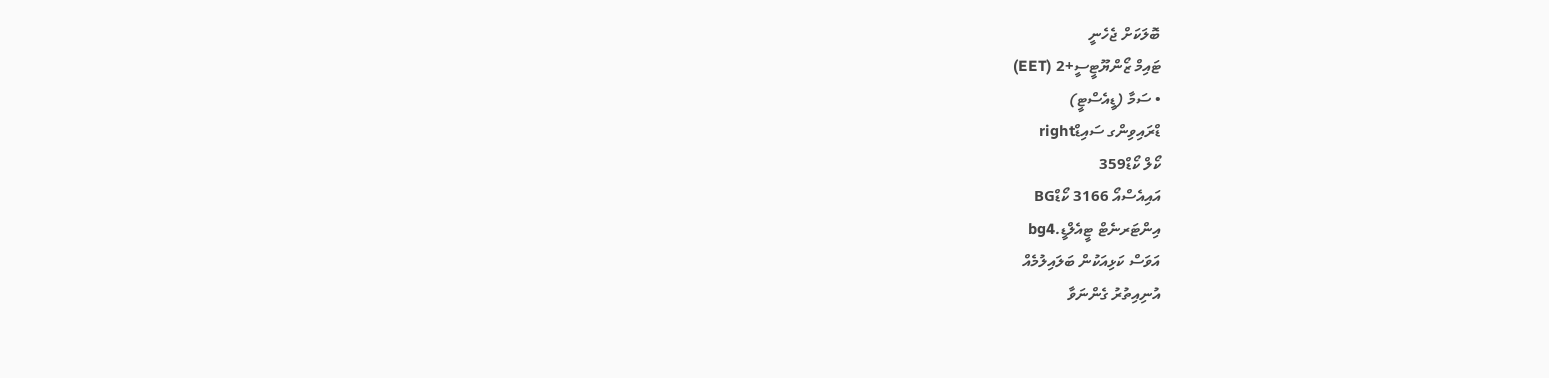ބޮލަކަށް ޖެހެނީ
ޓައިމް ޒޯންޔޫޓީސީ+2 (EET)
• ސަމާ (ޑީއެސްޓީ)
ޑްރައިވިންގ ސައިޑްright
ކޯލް ކޯޑް359
އައިއެސްއޯ 3166 ކޯޑްBG
އިންޓަރނެޓް ޓީއެލްޑީ.bg4
އަވަސް ކަޅިއަކުން ބަލައިލުމެއް
އުނިއިތުރު ގެންނަވާ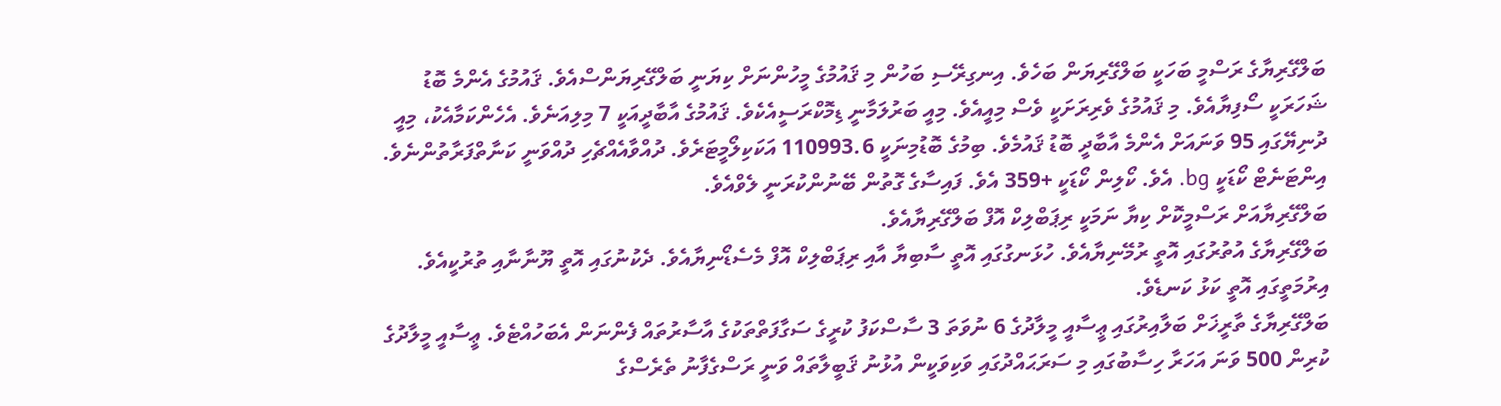ބަލްގޭރިޔާގެ ރަސްމީ ބަހަކީ ބަލްގޭރިޔަން ބަހެވެ. އިނގިރޭސި ބަހުން މި ޤައުމުގެ މީހުންނަށް ކިޔަނީ ބަލްގޭރިޔަންސްއެވެ. ޤައުމުގެ އެންމެ ބޮޑު ޝަހަރަކީ ސޯފިޔާއެވެ. މި ޤައުމުގެ ވެރިރަށަކީ ވެސް މިއީއެވެ. މިއީ ބަރުލަމާނީ ޑިމޮކްރަސީއެކެވެ. ޤައުމުގެ އާބާދީއަކީ 7 މިލިއަނެވެ. އެހެންކަމާއެކު، މިއީ ދުނިޔޭގައި 95 ވަނައަށް އެންމެ އާބާދީ ބޮޑު ޤައުމެވެ. ބިމުގެ ބޮޑުމިނަކީ 110993.6 އަކަކިލޯމީޓަރެވެ. ދުއްވާއެއްޗެހި ދުއްވަނީ ކަނާތްފަރާތުންނެވެ. އިންޓަނެޓް ކޯޑަކީ bg. އެވެ. ކޯލިން ކޯޑަކީ +359 އެވެ. ފައިސާގެ ގޮތުން ބޭނުންކުރަނީ ލެވްއެވެ.
ބަލްގޭރިޔާއަށް ރަސްމީކޮށް ކިޔާ ނަމަކީ ރިޕަބްލިކް އޮފް ބަލްގޭރިޔާއެވެ.
ބަލްގޭރިޔާގެ އުތުރުގައި އޮތީ ރުމޭނިޔާއެވެ. ހުޅަނގުގައި އޮތީ ސާބިޔާ އާއި ރިޕަބްލިކް އޮފް މެސެޑޯނިޔާއެވެ. ދެކުނުގައި އޮތީ ޔޫނާނާއި ތުރުކީއެވެ. އިރުމަތީގައި އޮތީ ކަޅު ކަނޑެވެ.
ބަލްގޭރިޔާގެ ތާރީޚަށް ބަލާއިރުގައި ޢީސާއީ މީލާދުގެ 6 ނުވަތަ 3 ސާސްކަފު ކުރީގެ ސަގާފަތްތަކުގެ އާސާރުތައް ފެންނަން އެބަހުއްޓެވެ. ޢީސާއީ މީލާދުގެ ކުރިން 500 ވަނަ އަހަރާ ހިސާބުގައި މި ސަރަޙައްދުގައި ވަކިވަކީން އުޅުނު ޤަބީލާތައް ވަނީ ރަސްގެފާނު ތެރެސްގެ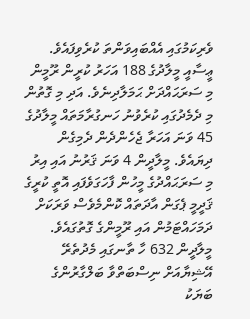ވެރިކަމުގައި އެއްބައިވަންތަ ކުރެވިފައެވެ. ޢީސާއީ މީލާދުގެ 188 އަހަރު ކުރީން ރޫމީން މި ސަރަޙައްދަށް ޙަމަލާދިނެވެ. އަދި މި ގޮތުން މި ދެމެދުގައި ކުރެވުނު ހަނގުރާމަތައް މީލާދުގެ 45 ވަނަ އަހަރާ ޖެހެންދެން ދެމިގެން ދިޔައެވެ. މީލާދީން 4 ވަނަ ޤަރުނު އައި އިރު މި ސަރަޙައްދުގެ މީހުން ފާހަގަވެފައި އޮތީ ކުރީގެ ޤަދީމީ ޕެގަން އާދަތައް ކޮންމެވެސް ވަރަކަށް ދަމަހައްޓަމުން އައި ރޫމީންގެ ގޮތުގައެވެ. މީލާދީން 632 ހާ ތާނގައި މެދުތެރޭ އޭޝިޔާއަށް ނިސްބަތްވާ ބަލްގާރުންގެ ބަޔަކު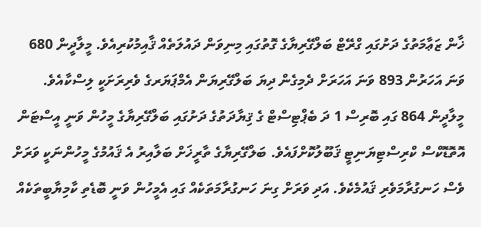ޚާން ޒަޢާމަތުގެ ދަށުގައި ގްރޭޓް ބަލްގޭރިޔާގެ ގޮތުގައި މިނިވަން ދައުލަތެއް ޤާއިމުކުރިއެވެ. މީލާދީން 680 ވަނަ އަހަރުން 893 ވަނަ އަހަރަށް ދެމިގެން ދިޔަ ބަލްގޭރިޔަން އެމްޕަޔަރގެ ވެރިރަށަކީ ލިސްކާއެވެ. މީލާދީން 864 ގައި ބޮރިސް 1 ދަ ބެޕްޓިސްޓް ގެ ޤިޔާދަތުގެ ދަށުގައި ބަލްގޭރިޔާގެ މީހުން ވަނީ އީސްޓަން އޮތޮޑޮކްސް ކްރިސްޓިޔަނިޓީ ޤަބޫލުކޮށްފައެވެ. ބަލްގޭރިޔާގެ ތާރީޚަށް ބަލާއިރު އެ ޤައުމުގެ މީހުންނަކީ ވަރަށް ވެސް ހަނގުރާމަވެރި ޤައުމެކެވެ. އަދި ވަރަށް ގިނަ ހަނގުރާމަތަކެއް ގައި އެމީހުން ވަނީ ބޮޑެތި ކާމިޔާބީތަކެއް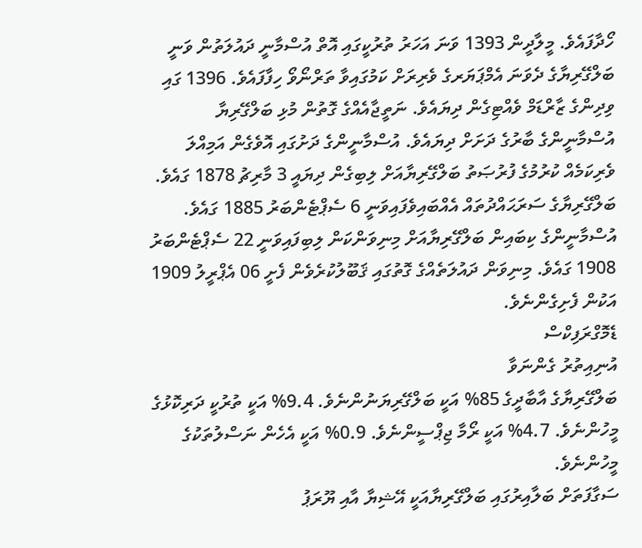ހޯދާފައެވެ. މީލާދީން 1393 ވަނަ އަހަރު ތުރުކީގައި އޮތް އުސްމާނީ ދައުލަތުން ވަނީ ބަލްގޭރިޔާގެ ދެވަނަ އެމްޕަޔަރގެ ވެރިރަށް ކަމުގައިވާ ތަރްނޯވޯ ހިފާފައެވެ. 1396 ގައި ވިދިންގެ ޒާރްޑަމް ވެއްޓިގެން ދިޔައެވެ. ނަތީޖާއެއްގެ ގޮތުން މުޅި ބަލްގޭރިޔާ އުސްމާނީންގެ ބާރުގެ ދަށަށް ދިޔައެވެ. އުސްމާނީންގެ ދަށުގައި އޮވެގެން އަމިއްލަ ވެރިކަމެއް ކުރުމުގެ ފުރުޞަތު ބަލްގޭރިޔާއަށް ލިބިގެން ދިޔައީ 3 މާރިޗު 1878 ގައެވެ. ބަލްގޭރިޔާގެ ސަރަޙައްދުތައް އެއްބައިވެފައިވަނީ 6 ސެޕްޓެންބަރު 1885 ގައެވެ. އުސްމާނީންގެ ކިބައިން ބަލްގޭރިޔާއަށް މިނިވަންކަން ލިބިފައިވަނީ 22 ސެޕްޓެންބަރު 1908 ގައެވެ. މިނިވަން ދައުލަތެއްގެ ގޮތުގައި ޤަބޫލުކުރެވެން ފެށީ 06 އެޕްރީލު 1909 އަކުން ފެށިގެންނެވެ.
ޑެމޮގްރަފިކްސް
އުނިއިތުރު ގެންނަވާ
ބަލްގޭރިޔާގެ އާބާދީގެ 85% އަކީ ބަލްގޭރިޔަނުންނެވެ. 9.4% އަކީ ތުރުކީ ދަރިކޮޅުގެ މީހުންނެވެ. 4.7% އަކީ ރޯމާ ޖިޕްސީންނެވެ. 0.9% އަކީ އެހެން ނަސްލުތަކުގެ މީހުންނެވެ.
ސަގާފަތަށް ބަލާއިރުގައި ބަލްގޭރިޔާއަކީ އޭޝިޔާ އާއި ޔޫރަޕު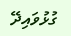ގުޅުވައިދޭ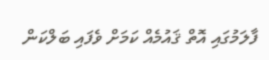ފާލަމުގައި އޮތް ޤައުމެއް ކަމަށް ވެފައި ބަލްކަން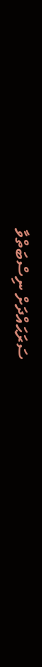ސަރަޙައްދަށް ނިސްބަތްވާ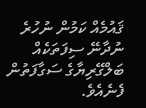ޤައުމެއް ކަމުން ނުހުރެ ނުދާނޭ ސިފަތަކެއް ބަލްގޭރިޔާގެ ސަގާފަތުން ފެނެއެވެ.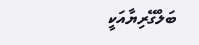ބަލްގޭރިޔާއަކީ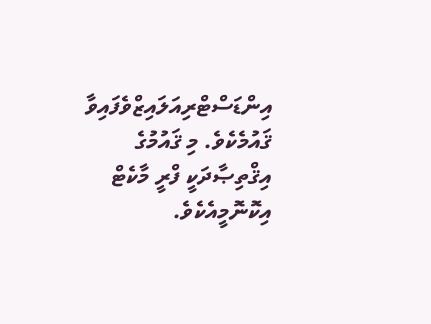އިންޑަސްޓްރިއަލައިޒްވެފައިވާ ޤައުމެކެވެ. މި ޤައުމުގެ އިޤްތިޞާދަކީ ފްރީ މާކެޓް އިކޮނޮމީއެކެވެ.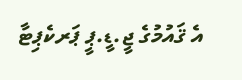އެ ޤައުމުގެ ޖީ.ޑީ.ޕީ ޕަރކެޕިޓާ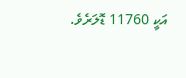އަކީ 11760 ޑޮލަރެވެ.